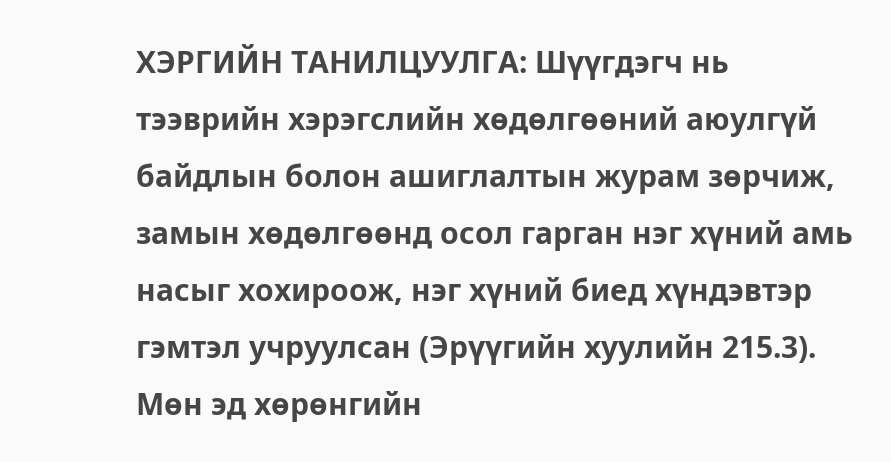ХЭРГИЙН ТАНИЛЦУУЛГА: Шүүгдэгч нь тээврийн хэрэгслийн хөдөлгөөний аюулгүй байдлын болон ашиглалтын журам зөрчиж, замын хөдөлгөөнд осол гарган нэг хүний амь насыг хохироож, нэг хүний биед хүндэвтэр гэмтэл учруулсан (Эрүүгийн хуулийн 215.3). Мөн эд хөрөнгийн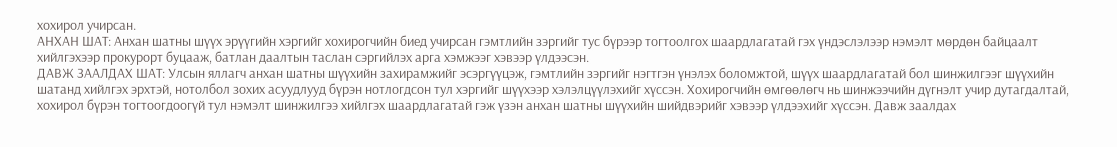хохирол учирсан.
АНХАН ШАТ: Анхан шатны шүүх эрүүгийн хэргийг хохирогчийн биед учирсан гэмтлийн зэргийг тус бүрээр тогтоолгох шаардлагатай гэх үндэслэлээр нэмэлт мөрдөн байцаалт хийлгэхээр прокурорт буцааж, батлан даалтын таслан сэргийлэх арга хэмжээг хэвээр үлдээсэн.
ДАВЖ ЗААЛДАХ ШАТ: Улсын яллагч анхан шатны шүүхийн захирамжийг эсэргүүцэж, гэмтлийн зэргийг нэгтгэн үнэлэх боломжтой, шүүх шаардлагатай бол шинжилгээг шүүхийн шатанд хийлгэх эрхтэй, нотолбол зохих асуудлууд бүрэн нотлогдсон тул хэргийг шүүхээр хэлэлцүүлэхийг хүссэн. Хохирогчийн өмгөөлөгч нь шинжээчийн дүгнэлт учир дутагдалтай, хохирол бүрэн тогтоогдоогүй тул нэмэлт шинжилгээ хийлгэх шаардлагатай гэж үзэн анхан шатны шүүхийн шийдвэрийг хэвээр үлдээхийг хүссэн. Давж заалдах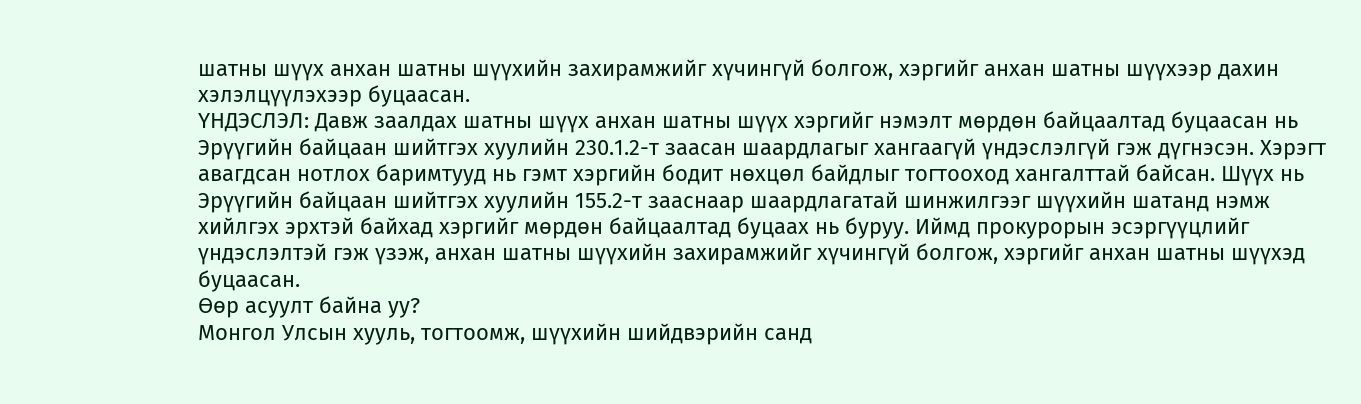шатны шүүх анхан шатны шүүхийн захирамжийг хүчингүй болгож, хэргийг анхан шатны шүүхээр дахин хэлэлцүүлэхээр буцаасан.
ҮНДЭСЛЭЛ: Давж заалдах шатны шүүх анхан шатны шүүх хэргийг нэмэлт мөрдөн байцаалтад буцаасан нь Эрүүгийн байцаан шийтгэх хуулийн 230.1.2-т заасан шаардлагыг хангаагүй үндэслэлгүй гэж дүгнэсэн. Хэрэгт авагдсан нотлох баримтууд нь гэмт хэргийн бодит нөхцөл байдлыг тогтооход хангалттай байсан. Шүүх нь Эрүүгийн байцаан шийтгэх хуулийн 155.2-т зааснаар шаардлагатай шинжилгээг шүүхийн шатанд нэмж хийлгэх эрхтэй байхад хэргийг мөрдөн байцаалтад буцаах нь буруу. Иймд прокурорын эсэргүүцлийг үндэслэлтэй гэж үзэж, анхан шатны шүүхийн захирамжийг хүчингүй болгож, хэргийг анхан шатны шүүхэд буцаасан.
Өөр асуулт байна уу?
Монгол Улсын хууль, тогтоомж, шүүхийн шийдвэрийн санд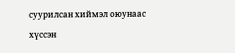суурилсан хиймэл оюунаас хүссэн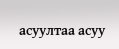асуултаа асуу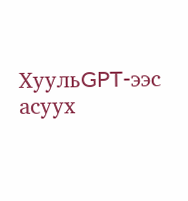ХуульGPT-ээс асуух